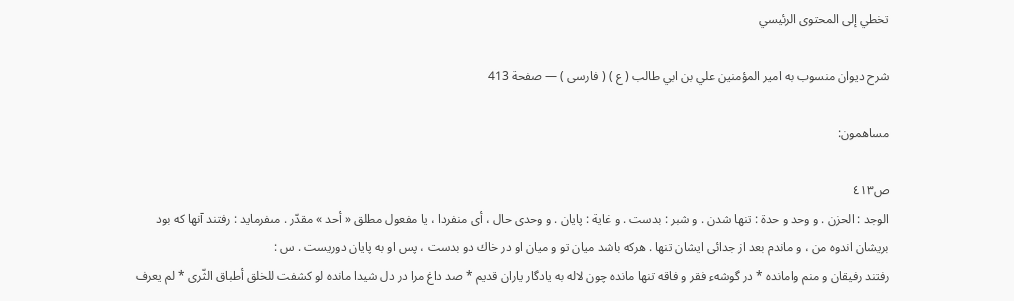تخطي إلى المحتوى الرئيسي

شرح ديوان منسوب به امير المؤمنين علي بن ابي طالب ( ع ) ( فارسى ) — صفحة 413

مساهمون:

ص٤١٣
الوجد : الحزن . و وحد و حدة : تنها شدن . و شبر : بدست . و غاية : پايان . و وحدى حال ، أى منفردا ، يا مفعول مطلق « أحد » مقدّر . مىفرمايد : رفتند آنها كه بود بريشان اندوه من ، و ماندم بعد از جدائى ايشان تنها . هركه باشد ميان تو و ميان او در خاك دو بدست ، پس او به پايان دوريست . س :
رفتند رفيقان و منم وامانده * در گوشهء فقر و فاقه تنها مانده چون لاله به يادگار ياران قديم * صد داغ مرا در دل شيدا مانده لو كشفت للخلق أطباق الثّرى * لم يعرف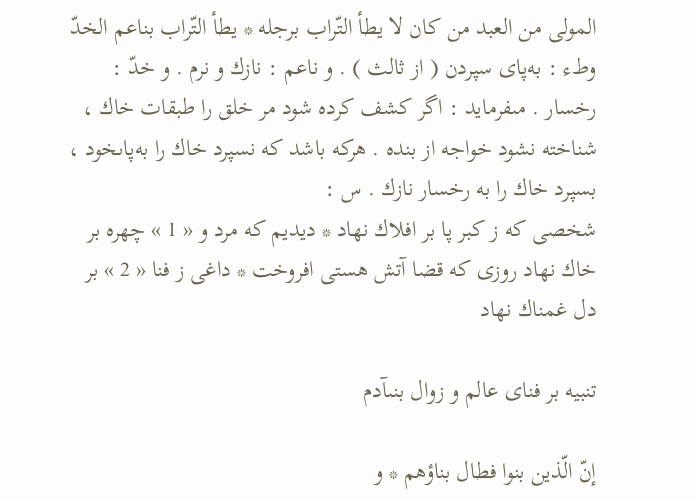المولى من العبد من كان لا يطأ التّراب برجله * يطأ التّراب بناعم الخدّ
وطء : به‌پاى سپردن ( از ثالث ) . و ناعم : نازك و نرم . و خدّ : رخسار . مىفرمايد : اگر كشف كرده شود مر خلق را طبقات خاك ، شناخته نشود خواجه از بنده . هركه باشد كه نسپرد خاك را به‌پاىخود ، بسپرد خاك را به رخسار نازك . س :
شخصى كه ز كبر پا بر افلاك نهاد * ديديم كه مرد و « 1 » چهره بر خاك نهاد روزى كه قضا آتش هستى افروخت * داغى ز فنا « 2 » بر دل غمناك نهاد

تنبيه بر فناى عالم و زوال بنىآدم

إنّ الّذين بنوا فطال بناؤهم * و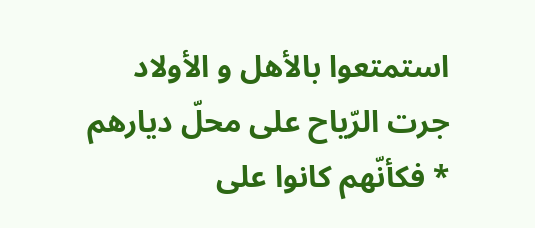استمتعوا بالأهل و الأولاد جرت الرّياح على محلّ ديارهم * فكأنّهم كانوا على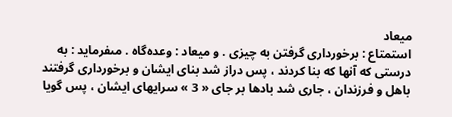ميعاد
استمتاع : برخوردارى گرفتن به چيزى . و ميعاد : وعده‌گاه . مىفرمايد : به درستى كه آنها كه بنا كردند ، پس دراز شد بناى ايشان و برخوردارى گرفتند باهل و فرزندان ، جارى شد بادها بر جاى « 3 » سرايهاى ايشان ، پس گويا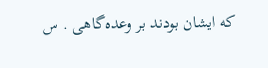كه ايشان بودند بر وعده‌گاهى . س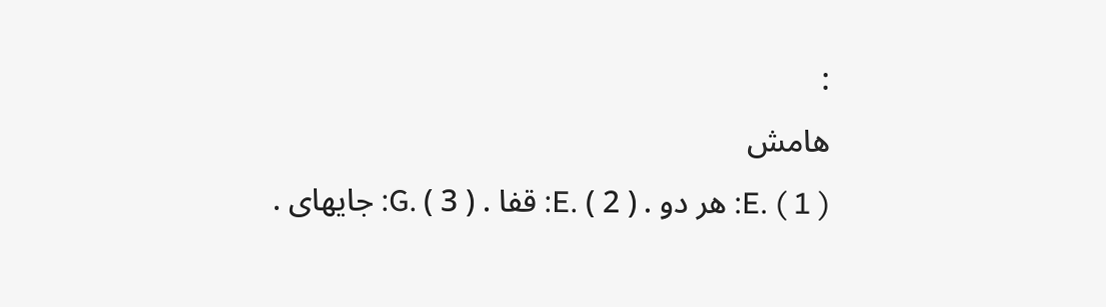:
هامش
( 1 ) .E: هر دو . ( 2 ) .E: قفا . ( 3 ) .G: جايهاى .